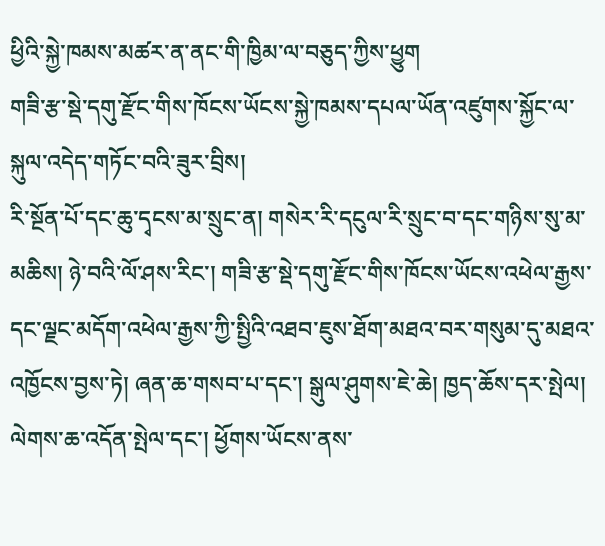ཕྱིའི་སྐྱེ་ཁམས་མཚར་ན་ནང་གི་ཁྱིམ་ལ་བཅུད་ཀྱིས་ཕྱུག
གཟི་རྩ་སྡེ་དགུ་རྫོང་གིས་ཁོངས་ཡོངས་སྐྱེ་ཁམས་དཔལ་ཡོན་འཛུགས་སྐྱོང་ལ་སྐུལ་འདེད་གཏོང་བའི་ཟུར་བྲིས།
རི་སྔོན་པོ་དང་ཆུ་དྭངས་མ་སྲུང་ན། གསེར་རི་དངུལ་རི་སྲུང་བ་དང་གཉིས་སུ་མ་མཆིས། ཉེ་བའི་ལོ་ཤས་རིང་། གཟི་རྩ་སྡེ་དགུ་རྫོང་གིས་ཁོངས་ཡོངས་འཕེལ་རྒྱས་དང་ལྗང་མདོག་འཕེལ་རྒྱས་ཀྱི་སྤྱིའི་འཐབ་ཇུས་ཐོག་མཐའ་བར་གསུམ་དུ་མཐའ་འཁྱོངས་བྱས་ཏེ། ཞན་ཆ་གསབ་པ་དང་། སྒུལ་ཤུགས་ཇེ་ཆེ། ཁྱད་ཆོས་དར་སྤེལ། ལེགས་ཆ་འདོན་སྤེལ་དང་། ཕྱོགས་ཡོངས་ནས་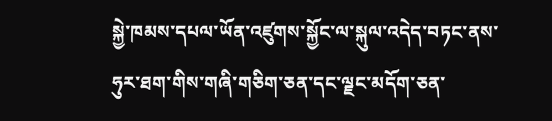སྐྱེ་ཁམས་དཔལ་ཡོན་འཛུགས་སྐྱོང་ལ་སྐུལ་འདེད་བཏང་ནས་ཧུར་ཐག་གིས་གཞི་གཅིག་ཅན་དང་ལྗང་མདོག་ཅན་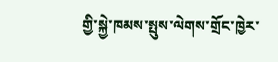གྱི་སྐྱེ་ཁམས་སྤུས་ལེགས་གྲོང་ཁྱེར་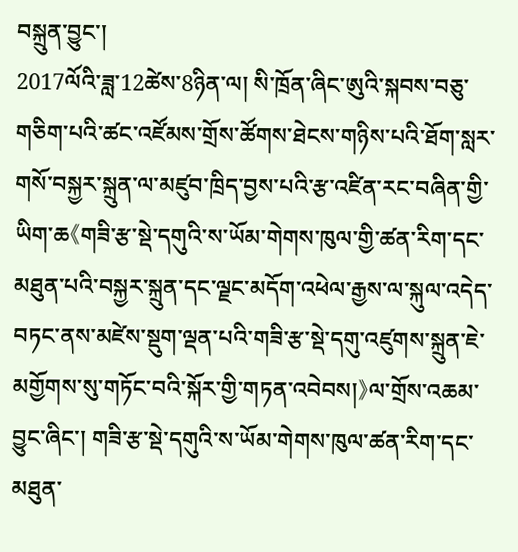བསྐྲུན་བྱུང་།
2017ལོའི་ཟླ་12ཚེས་8ཉིན་ལ། སི་ཁྲོན་ཞིང་ཨུའི་སྐབས་བཅུ་གཅིག་པའི་ཚང་འཛོམས་གྲོས་ཚོགས་ཐེངས་གཉིས་པའི་ཐོག་སླར་གསོ་བསྐྱར་སྐྲུན་ལ་མཛུབ་ཁྲིད་བྱས་པའི་རྩ་འཛིན་རང་བཞིན་གྱི་ཡིག་ཆ《གཟི་རྩ་སྡེ་དགུའི་ས་ཡོམ་གེགས་ཁུལ་གྱི་ཚན་རིག་དང་མཐུན་པའི་བསྐྱར་སྐྲུན་དང་ལྗང་མདོག་འཕེལ་རྒྱས་ལ་སྐུལ་འདེད་བཏང་ནས་མཛེས་སྡུག་ལྡན་པའི་གཟི་རྩ་སྡེ་དགུ་འཛུགས་སྐྲུན་ཇེ་མགྱོགས་སུ་གཏོང་བའི་སྐོར་གྱི་གཏན་འབེབས།》ལ་གྲོས་འཆམ་བྱུང་ཞིང་། གཟི་རྩ་སྡེ་དགུའི་ས་ཡོམ་གེགས་ཁུལ་ཚན་རིག་དང་མཐུན་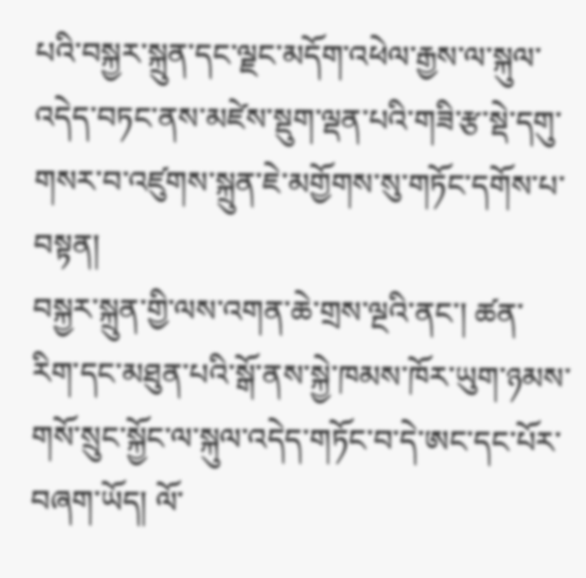པའི་བསྐྱར་སྐྲུན་དང་ལྗང་མདོག་འཕེལ་རྒྱས་ལ་སྐུལ་འདེད་བཏང་ནས་མཛེས་སྡུག་ལྡན་པའི་གཟི་རྩ་སྡེ་དགུ་གསར་བ་འཛུགས་སྐྲུན་ཇེ་མགྱོགས་སུ་གཏོང་དགོས་པ་བསྟན།
བསྐྱར་སྐྲུན་གྱི་ལས་འགན་ཆེ་གྲས་ལྔའི་ནང་། ཚན་རིག་དང་མཐུན་པའི་སྒོ་ནས་སྐྱེ་ཁམས་ཁོར་ཡུག་ཉམས་གསོ་སྲུང་སྐྱོང་ལ་སྐུལ་འདེད་གཏོང་བ་དེ་ཨང་དང་པོར་བཞག་ཡོད། ལོ་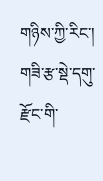གཉིས་ཀྱི་རིང་། གཟི་རྩ་སྡེ་དགུ་རྫོང་གི་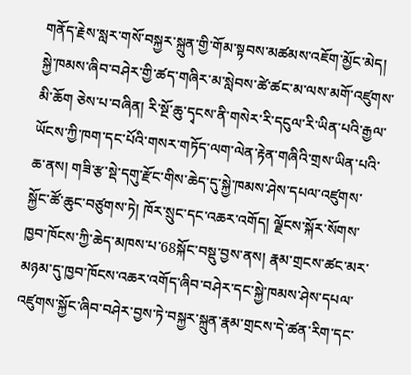གནོད་རྗེས་སླར་གསོ་བསྐྱར་སྐྲུན་གྱི་གོམ་སྟབས་མཚམས་འཇོག་མྱོང་མེད།
སྐྱེ་ཁམས་ཞིབ་བཤེར་གྱི་ཚད་གཞིར་མ་སླེབས་ཚེ་ཚང་མ་ལས་མགོ་འཛུགས་མི་ཆོག ཅེས་པ་བཞིན། རི་སྔོ་ཆུ་དྭངས་ནི་གསེར་རི་དངུལ་རི་ཡིན་པའི་རྒྱལ་ཡོངས་ཀྱི་ཁག་དང་པོའི་གསར་གཏོད་ལག་ལེན་རྟེན་གཞིའི་གྲས་ཡིན་པའི་ཆ་ནས། གཟི་རྩ་སྡེ་དགུ་རྫོང་གིས་ཆེད་དུ་སྐྱེ་ཁམས་ཤེས་དཔལ་འཛུགས་སྐྱོང་ཚོ་ཆུང་བཙུགས་ཏེ། ཁོར་སྲུང་དང་འཆར་འགོད། ལྗོངས་སྐོར་སོགས་ཁྱབ་ཁོངས་ཀྱི་ཆེད་མཁས་པ་68སྐོང་བསྡུ་བྱས་ནས། རྣམ་གྲངས་ཚང་མར་མཉམ་དུ་ཁྱབ་ཁོངས་འཆར་འགོད་ཞིབ་བཤེར་དང་སྐྱེ་ཁམས་ཤེས་དཔལ་འཛུགས་སྐྱོང་ཞིབ་བཤེར་བྱས་ཏེ་བསྐྱར་སྐྲུན་རྣམ་གྲངས་དེ་ཚན་རིག་དང་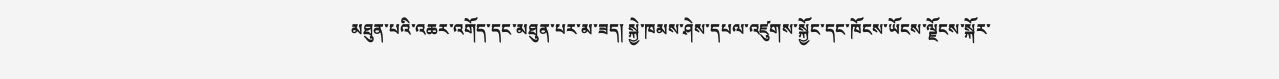མཐུན་པའི་འཆར་འགོད་དང་མཐུན་པར་མ་ཟད། སྐྱེ་ཁམས་ཤེས་དཔལ་འཛུགས་སྐྱོང་དང་ཁོངས་ཡོངས་ལྗོངས་སྐོར་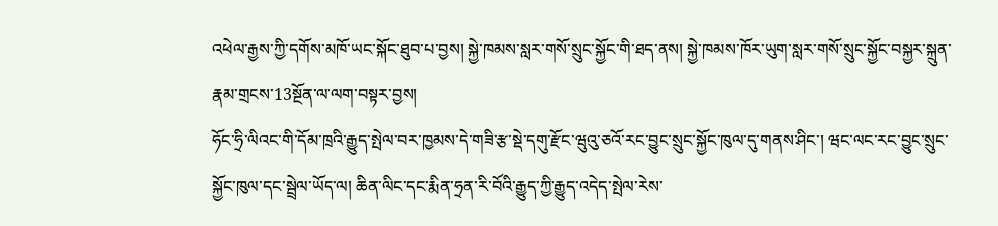འཕེལ་རྒྱས་ཀྱི་དགོས་མཁོ་ཡང་སྐོང་ཐུབ་པ་བྱས། སྐྱེ་ཁམས་སླར་གསོ་སྲུང་སྐྱོང་གི་ཐད་ནས། སྐྱེ་ཁམས་ཁོར་ཡུག་སླར་གསོ་སྲུང་སྐྱོང་བསྐྱར་སྐྲུན་རྣམ་གྲངས་13སྔོན་ལ་ལག་བསྟར་བྱས།
ཧོང་ཧྲི་ལིའང་གི་དོམ་ཁྲའི་རྒྱུད་སྤེལ་བར་ཁྱམས་དེ་གཟི་རྩ་སྡེ་དགུ་རྫོང་ཝུའུ་ཅའོ་རང་བྱུང་སྲུང་སྐྱོང་ཁུལ་དུ་གནས་ཤིང་། ཝང་ལང་རང་བྱུང་སྲུང་སྐྱོང་ཁུལ་དང་སྦྲེལ་ཡོད་ལ། ཆིན་ལིང་དང་རྨིན་ཧྲན་རི་བོའི་རྒྱུད་ཀྱི་རྒྱུད་འདེད་སྤེལ་རེས་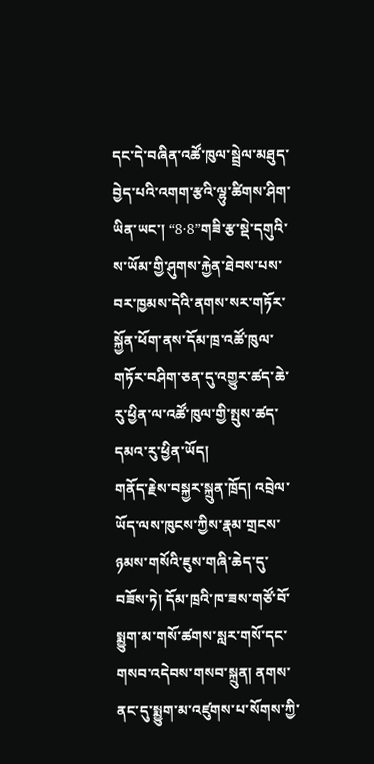དང་དེ་བཞིན་འཚོ་ཁུལ་སྦྲེལ་མཐུད་བྱེད་པའི་འགག་རྩའི་ལྷུ་ཚིགས་ཤིག་ཡིན་ཡང་། “8·8”གཟི་རྩ་སྡེ་དགུའི་ས་ཡོམ་གྱི་ཤུགས་རྐྱེན་ཐེབས་པས་བར་ཁྱམས་དེའི་ནགས་སར་གཏོར་སྐྱོན་ཕོག་ནས་དོམ་ཁྲ་འཚོ་ཁུལ་གཏོར་བཤིག་ཅན་དུ་འགྱུར་ཚད་ཆེ་རུ་ཕྱིན་ལ་འཚོ་ཁུལ་གྱི་སྤུས་ཚད་དམའ་རུ་ཕྱིན་ཡོད།
གནོད་རྗེས་བསྐྱར་སྐྲུན་ཁྲོད། འབྲེལ་ཡོད་ལས་ཁུངས་ཀྱིས་རྣམ་གྲངས་ཉམས་གསོའི་ཇུས་གཞི་ཆེད་དུ་བཟོས་ཏེ། དོམ་ཁྲའི་ཁ་ཟས་གཙོ་བོ་སྨྱུག་མ་གསོ་ཚགས་སླར་གསོ་དང་གསབ་འདེབས་གསབ་སྐྲུན། ནགས་ནང་དུ་སྨྱུག་མ་འཛུགས་པ་སོགས་ཀྱི་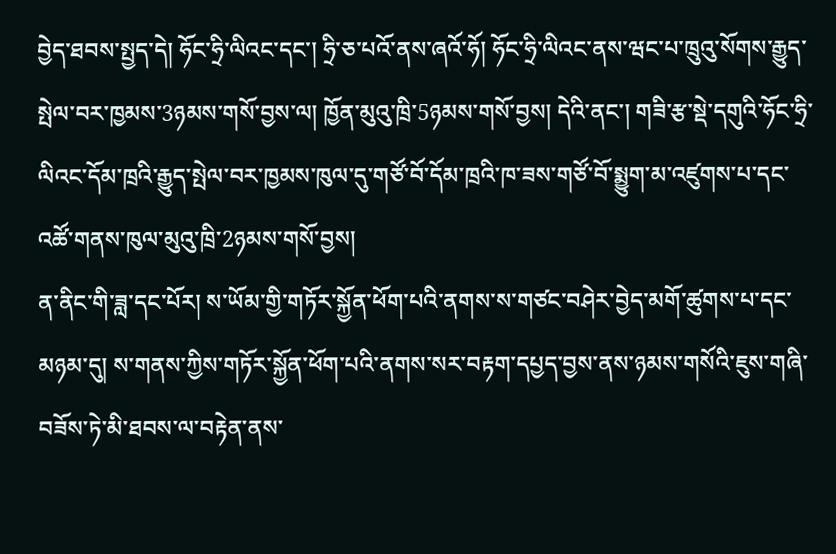བྱེད་ཐབས་སྤྱད་དེ། ཧོང་ཧྲི་ལིའང་དང་། ཧྲི་ཅ་པའོ་ནས་ཞའོ་ཧོ། ཧོང་ཧྲི་ལིའང་ནས་ཝང་པ་ཁྲུའུ་སོགས་རྒྱུད་སྤེལ་བར་ཁྱམས་3ཉམས་གསོ་བྱས་ལ། ཁྱོན་མུའུ་ཁྲི་5ཉམས་གསོ་བྱས། དེའི་ནང་། གཟི་རྩ་སྡེ་དགུའི་ཧོང་ཧྲི་ལིའང་དོམ་ཁྲའི་རྒྱུད་སྤེལ་བར་ཁྱམས་ཁུལ་དུ་གཙོ་བོ་དོམ་ཁྲའི་ཁ་ཟས་གཙོ་བོ་སྨྱུག་མ་འཛུགས་པ་དང་འཚོ་གནས་ཁུལ་མུའུ་ཁྲི་2ཉམས་གསོ་བྱས།
ན་ནིང་གི་ཟླ་དང་པོར། ས་ཡོམ་གྱི་གཏོར་སྐྱོན་ཕོག་པའི་ནགས་ས་གཙང་བཤེར་བྱེད་མགོ་ཚུགས་པ་དང་མཉམ་དུ། ས་གནས་ཀྱིས་གཏོར་སྐྱོན་ཕོག་པའི་ནགས་སར་བརྟག་དཔྱད་བྱས་ནས་ཉམས་གསོའི་ཇུས་གཞི་བཟོས་ཏེ་མི་ཐབས་ལ་བརྟེན་ནས་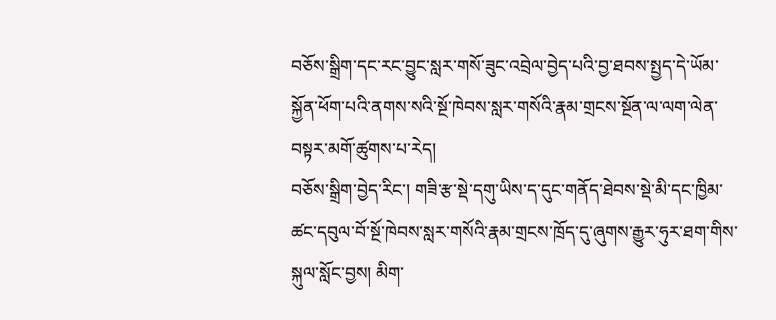བཅོས་སྒྲིག་དང་རང་བྱུང་སླར་གསོ་ཟུང་འབྲེལ་བྱེད་པའི་བྱ་ཐབས་སྤྱད་དེ་ཡོམ་སྐྱོན་ཕོག་པའི་ནགས་སའི་སྔོ་ཁེབས་སླར་གསོའི་རྣམ་གྲངས་སྔོན་ལ་ལག་ལེན་བསྟར་མགོ་ཚུགས་པ་རེད།
བཅོས་སྒྲིག་བྱེད་རིང་། གཟི་རྩ་སྡེ་དགུ་ཡིས་ད་དུང་གནོད་ཐེབས་སྡེ་མི་དང་ཁྱིམ་ཚང་དབུལ་བོ་སྔོ་ཁེབས་སླར་གསོའི་རྣམ་གྲངས་ཁྲོད་དུ་ཞུགས་རྒྱུར་ཧུར་ཐག་གིས་སྐུལ་སློང་བྱས། མིག་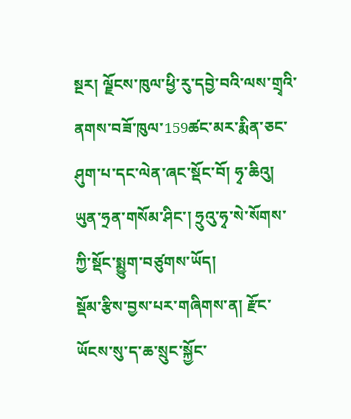སྔར། ལྗོངས་ཁུལ་ཕྱི་རུ་དབྱེ་བའི་ལས་གྲྭའི་ནགས་བཟོ་ཁུལ་159ཚང་མར་རྨིན་ཅང་ཤུག་པ་དང་ལེན་ཞང་སྡོང་བོ། ཧྭ་ཆིའུ། ཡུན་ཧྲན་གསོམ་ཤིང་། ཧྲུའུ་ཧྭ་སེ་སོགས་ཀྱི་སྡོང་སྨྱུག་བཙུགས་ཡོད།
སྡོམ་རྩིས་བྱས་པར་གཞིགས་ན། རྫོང་ཡོངས་སུ་ད་ཆ་སྲུང་སྐྱོང་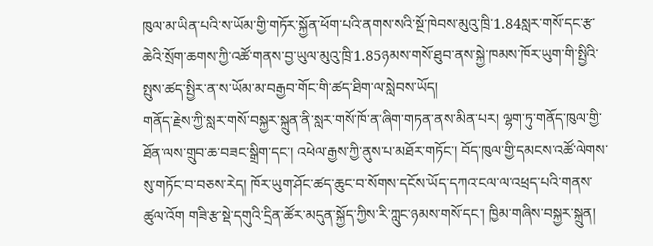ཁུལ་མ་ཡིན་པའི་ས་ཡོམ་གྱི་གཏོར་སྐྱོན་ཕོག་པའི་ནགས་སའི་སྔོ་ཁེབས་མུའུ་ཁྲི་1.84སླར་གསོ་དང་རྩ་ཆེའི་སྲོག་ཆགས་ཀྱི་འཚོ་གནས་བྱ་ཡུལ་མུའུ་ཁྲི་1.85ཉམས་གསོ་ཐུབ་ནས་སྐྱེ་ཁམས་ཁོར་ཡུག་གི་སྤྱིའི་སྤུས་ཚད་སྤྱིར་ན་ས་ཡོམ་མ་བརྒྱབ་གོང་གི་ཚད་ཐིག་ལ་སླེབས་ཡོད།
གནོད་རྗེས་ཀྱི་སླར་གསོ་བསྐྱར་སྐྲུན་ནི་སླར་གསོ་ཁོ་ན་ཞིག་གཏན་ནས་མིན་པར། ལྷག་ཏུ་གནོད་ཁུལ་གྱི་ཐོན་ལས་གྲུབ་ཆ་བཟང་སྒྲིག་དང་། འཕེལ་རྒྱས་ཀྱི་ནུས་པ་མཐོར་གཏོང་། བོད་ཁུལ་གྱི་དམངས་འཚོ་ལེགས་སུ་གཏོང་བ་བཅས་རེད། ཁོར་ཡུག་ཤོང་ཚད་ཆུང་བ་སོགས་དངོས་ཡོད་དཀའ་ངལ་ལ་འཕྲད་པའི་གནས་ཚུལ་འོག གཟི་རྩ་སྡེ་དགུའི་དྲིན་ཚོར་མདུན་སྐྱོད་ཀྱིས་རི་ཀླུང་ཉམས་གསོ་དང་། ཁྱིམ་གཞིས་བསྐྱར་སྐྲུན།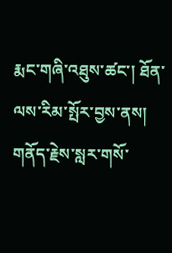རྨང་གཞི་འཐུས་ཚང་། ཐོན་ལས་རིམ་སྤོར་བྱས་ནས། གནོད་རྗེས་སླར་གསོ་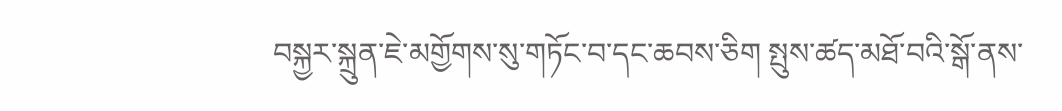བསྐྱར་སྐྲུན་ཇེ་མགྱོགས་སུ་གཏོང་བ་དང་ཆབས་ཅིག སྤུས་ཚད་མཐོ་བའི་སྒོ་ནས་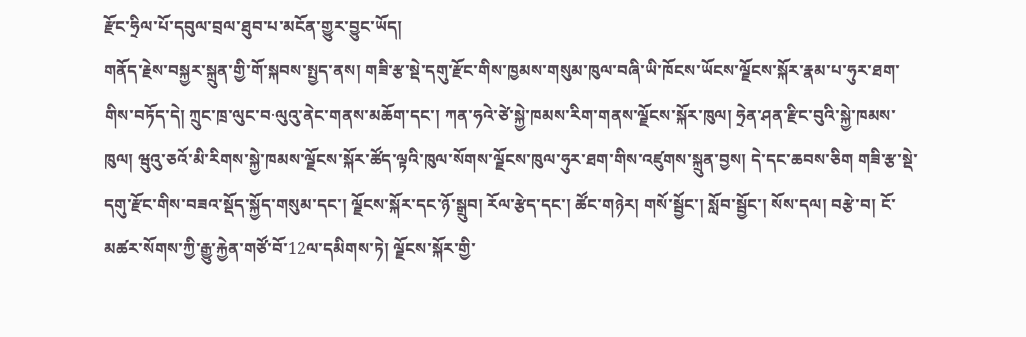རྫོང་ཧྲིལ་པོ་དབུལ་བྲལ་ཐུབ་པ་མངོན་གྱུར་བྱུང་ཡོད།
གནོད་རྗེས་བསྐྱར་སྐྲུན་གྱི་གོ་སྐབས་སྤྱད་ནས། གཟི་རྩ་སྡེ་དགུ་རྫོང་གིས་ཁྱམས་གསུམ་ཁུལ་བཞི་ཡི་ཁོངས་ཡོངས་ལྗོངས་སྐོར་རྣམ་པ་ཧུར་ཐག་གིས་བཏོད་དེ། ཀྲུང་ཁྲ་ལུང་བ·ལུའུ་ནེང་གནས་མཆོག་དང་། ཀན་ཧའེ་ཙེ་སྐྱེ་ཁམས་རིག་གནས་ལྗོངས་སྐོར་ཁུལ། ཧྲེན་ཤན་རྫིང་བུའི་སྐྱེ་ཁམས་ཁུལ། ཝུའུ་ཅའོ་མི་རིགས་སྐྱེ་ཁམས་ལྗོངས་སྐོར་ཚོད་ལྟའི་ཁུལ་སོགས་ལྗོངས་ཁུལ་ཧུར་ཐག་གིས་འཛུགས་སྐྲུན་བྱས། དེ་དང་ཆབས་ཅིག གཟི་རྩ་སྡེ་དགུ་རྫོང་གིས་བཟའ་སྡོད་སྐྱོད་གསུམ་དང་། ལྗོངས་སྐོར་དང་ཉོ་སྒྲུབ། རོལ་རྩེད་དང་། ཚོང་གཉེར། གསོ་སྦྱོང་། སློབ་སྦྱོང་། སོས་དལ། བརྩེ་བ། ངོ་མཚར་སོགས་ཀྱི་རྒྱུ་རྐྱེན་གཙོ་བོ་12ལ་དམིགས་ཏེ། ལྗོངས་སྐོར་གྱི་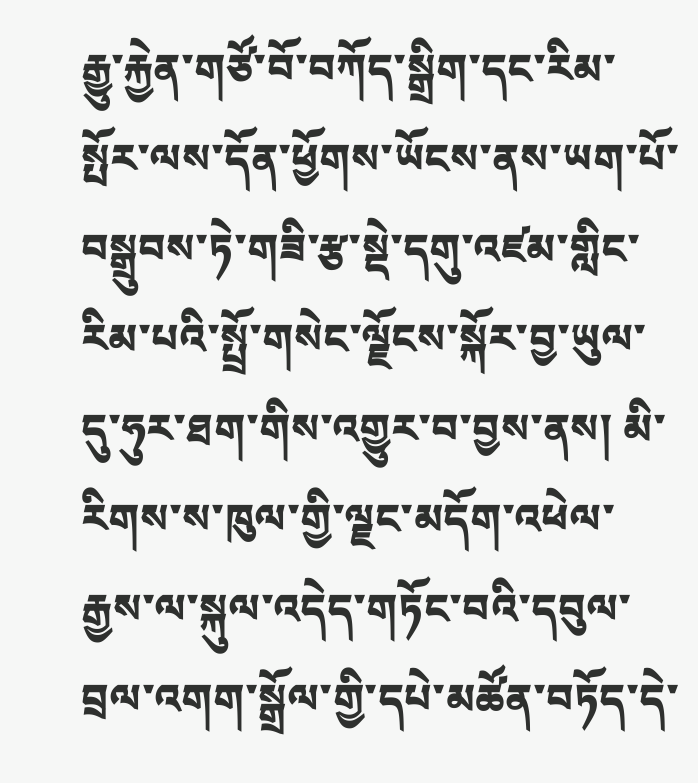རྒྱུ་རྐྱེན་གཙོ་བོ་བཀོད་སྒྲིག་དང་རིམ་སྤོར་ལས་དོན་ཕྱོགས་ཡོངས་ནས་ཡག་པོ་བསྒྲུབས་ཏེ་གཟི་རྩ་སྡེ་དགུ་འཛམ་གླིང་རིམ་པའི་སྤྲོ་གསེང་ལྗོངས་སྐོར་བྱ་ཡུལ་དུ་ཧུར་ཐག་གིས་འགྱུར་བ་བྱས་ནས། མི་རིགས་ས་ཁུལ་གྱི་ལྗང་མདོག་འཕེལ་རྒྱས་ལ་སྐུལ་འདེད་གཏོང་བའི་དབུལ་བྲལ་འགག་སྒྲོལ་གྱི་དཔེ་མཚོན་བཏོད་དེ་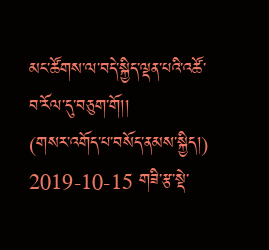མང་ཚོགས་ལ་བདེ་སྐྱིད་ལྡན་པའི་འཚོ་བ་རོལ་དུ་བཅུག་གོ།།
(གསར་འགོད་པ་བསོད་ནམས་སྐྱིད།)
2019-10-15 གཟི་རྩ་སྡེ་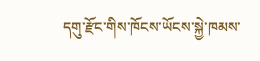དགུ་རྫོང་གིས་ཁོངས་ཡོངས་སྐྱེ་ཁམས་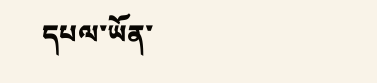དཔལ་ཡོན་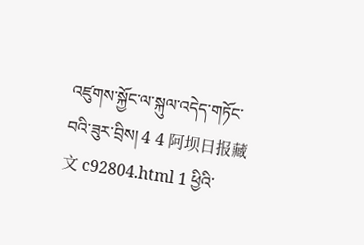འཛུགས་སྐྱོང་ལ་སྐུལ་འདེད་གཏོང་བའི་ཟུར་བྲིས། 4 4 阿坝日报藏文 c92804.html 1 ཕྱིའི་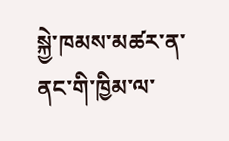སྐྱེ་ཁམས་མཚར་ན་ནང་གི་ཁྱིམ་ལ་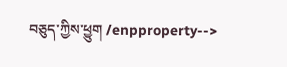བཅུད་ཀྱིས་ཕྱུག /enpproperty-->